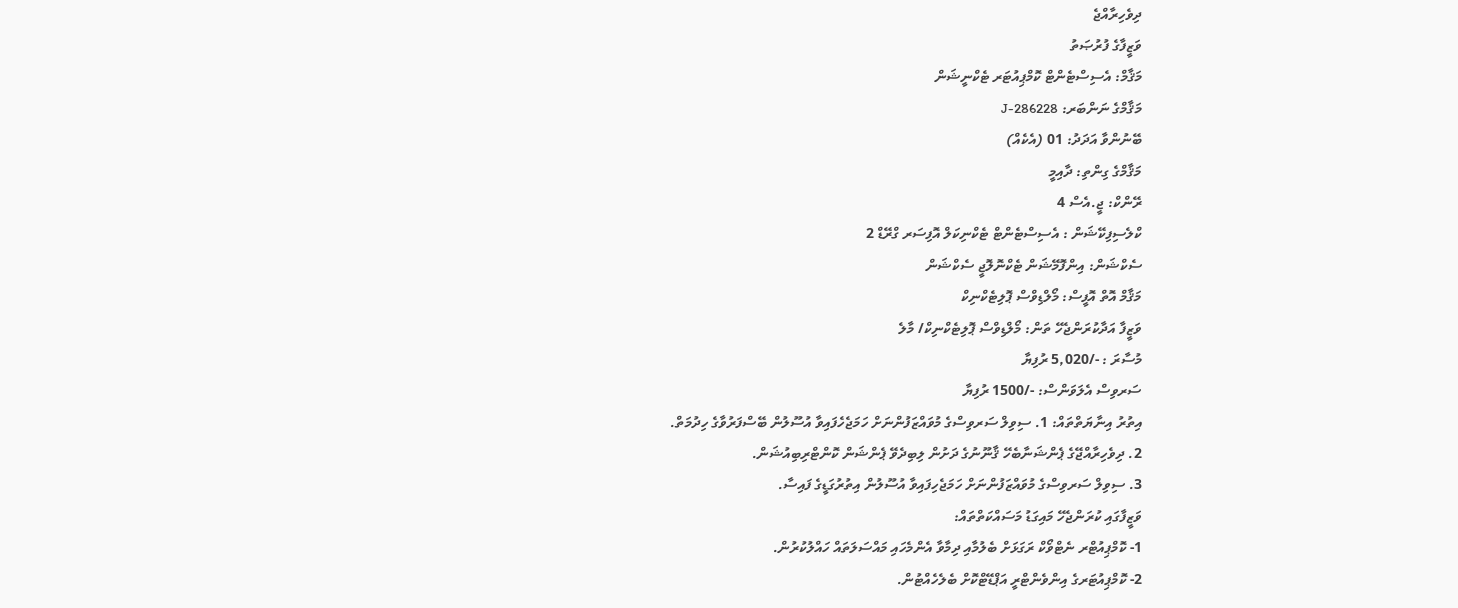ދިވެހިރާއްޖެ
ވަޒީފާގެ ފުރުޞަތު
މަޤާމް: އެސިސްޓެންޓް ކޮމްޕިއުޓަރ ޓެކްނީޝަން
މަޤާމްގެ ނަންބަރ: J-286228
ބޭނުންވާ އަދަދު: 01 (އެކެއް)
މަޤާމްގެ ގިންތި: ދާއިމީ
ރޭންކް: ޖީ.އެސް 4
ކްލެސިފިކޭޝަން : އެސިސްޓެންޓް ޓެކްނިކަލް އޮފިސަރ ގްރޭޑް 2
ސެކްޝަން: އިންފޮމޭޝަން ޓެކްނޮލޮޖީ ސެކްޝަން
މަޤާމް އޮތް އޮފީސް: މޯލްޑިވްސް ޕޮލިޓެކްނިކް
ވަޒީފާ އަދާކުރަންޖެހޭ ތަން: މޯލްޑިވްސް ޕޮލިޓެކްނިކް/ މާލެ
މުސާރަ : -/5,020 ރުފިޔާ
ސަރވިސް އެލަވަންސް: -/1500 ރުފިޔާ
އިތުރު އިނާޔަތްތައް: 1. ސިވިލް ސަރވިސްގެ މުވައްޒަފުންނަށް ހަމަޖެހެފައިވާ އުސޫލުން ބޭސްފަރުވާގެ ހިދުމަތް.
2. ދިވެހިރާއްޖޭގެ ޕެންޝަނާބެހޭ ޤާނޫނުގެ ދަށުން ލިބިދެވޭ ޕެންޝަން ކޮންޓްރިބިއުޝަން.
3. ސިވިލް ސަރވިސްގެ މުވައްޒަފުންނަށް ހަމަޖެހިފައިވާ އުސޫލުން އިތުރުގަޑީގެ ފައިސާ.
ވަޒީފާގައި ކުރަންޖެހޭ މައިގަޑު މަސައްކަތްތައް:
1- ކޮމްޕިއުޓްރ ނެޓްވޯކް ރަގަޅަށް ބެލުމާއި ދިމާވާ އެންމެހައި މައްސަލަތައް ހައްލުކުރުން.
2- ކޮމްޕިއުޓަރގެ އިންވެންޓްރީ އަޕްޑޭޓްކޮށް ބެލެހެއްޓުން.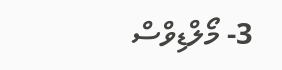3- މޯލްޑިވްސް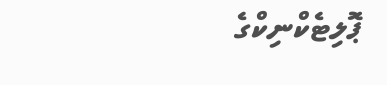ޕޮލިޓެކްނިކްގެ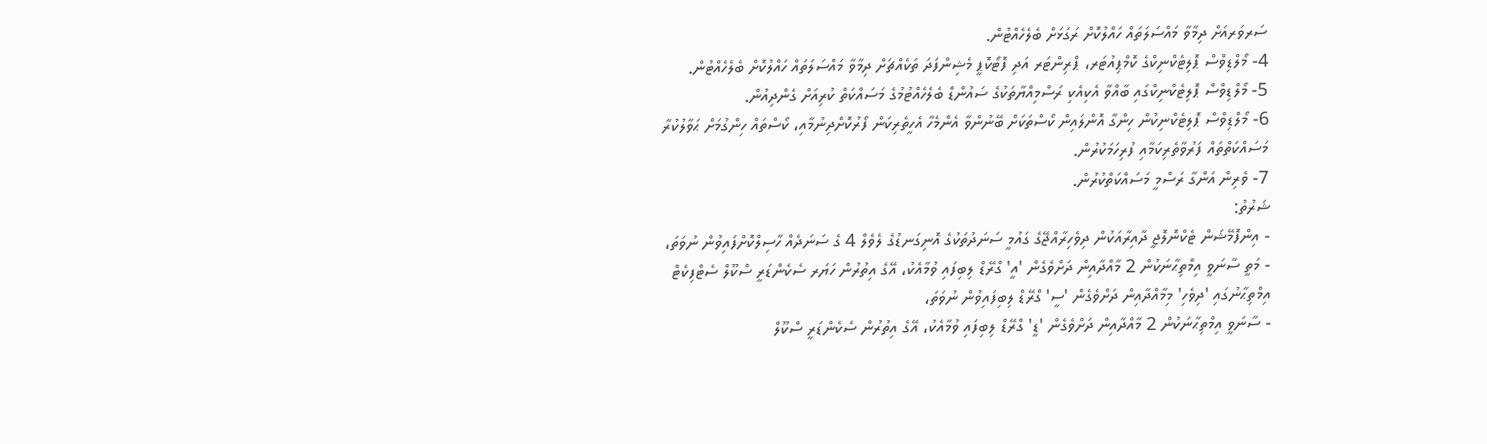ސަރވަރއަށް ދިމާވާ މައްސަލަތައް ހައްލުކޮށް ރަގަޅަށް ބެލެހެއްޓުން.
4- މޯލްޑިވްސް ޕޮލިޓެކްނިކްގެ ކޮމްޕިއުޓަރ، ޕްރިންޓަރ އަދި ފޮޓޯކޮޕީ މެޝިންފަދަ ތަކެއްޗަށް ދިމާވާ މައްސަލަތައް ހައްލުކޮށް ބެލެހެއްޓުން.
5- މޯލްޑިވްސް ޕޮލިޓެކްނިކްގައި ބާއްވާ އެކިއެކި ރަސްމިއްޔާތަކުގެ ސައުންޑް ބެލެހެއްޓުމުގެ މަސައްކަތް ކުރިއަށް ގެންދިއުން.
6- މޯލްޑިވްސް ޕޮލިޓެކްނިކުން ހިންގާ އޮންލައިން ކޯސްތަކަށް ބޭނުންވާ އެންމެހާ އެހީތެރިކަން ފޯރުކޮށްދިނުމާއި، ކޯސްތައް ހިންގުމަށް ޙަވާލުކުރާ މަސައްކަތްތައް ފަރުވާތެރިކަމާއި ފުރިހަމަކުރުން.
7- ވެރިން އަންގާ ރަސްމީ މަސައްކަތްކުރުން.
ޝަރުތު:
- އިންފޮމޭޝަން ޓެކްނޮލޮޖީ ދާއިރާއަކުން ދިވެހިރާއްޖޭގެ ގައުމީ ސަނަދުތަކުގެ އޮނިގަނޑުގެ ލެވެލް 4 ގެ ސަނަދެއް ހާސިލްކޮށްފައިވުން ނުވަތަ،
- މަތީ ސާނަވީ އިމްތިޙާނަކުން 2 މާއްދާއިން ދަށްވެގެން 'އީ' ގްރޭޑް ލިބިފައި ވުމާއެކު، އޭގެ އިތުރުން ހަޔަރ ސެކެންޑަރީ ސްކޫލް ސެޓްފިކެޓް އިމްތިޙާނުގައި 'ދިވެހި' މިމާއްދާއިން ދަށްވެގެން 'ސީ' ގްރޭޑް ލިބިފައިވުން ނުވަތަ،
- ސާނަވީ އިމްތިޙާނަކުން 2 މާއްދާއިން ދަށްވެގެން 'ޑީ' ގްރޭޑް ލިބިފައި ވުމާއެކު، އޭގެ އިތުރުން ސެކެންޑަރީ ސްކޫލް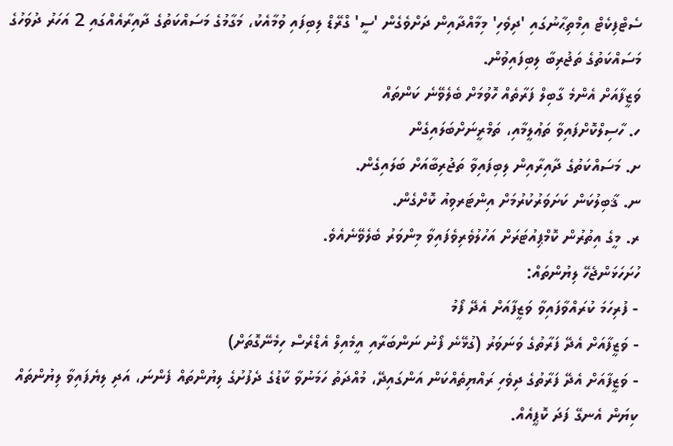ސެޓްފިކެޓް އިމްތިޙާނުގައި 'ދިވެހި' މިމާއްދާއިން ދަށްވެގެން 'ސީ' ގްރޭޑް ލިބިފައި ވުމާއެކު، މަގާމުގެ މަސައްކަތުގެ ދާއިރާއެއްގައި 2 އަހަރު ދުވަހުގެ މަސައްކަތުގެ ތަޖުރިބާ ލިބިފައިވުން.
ވަޒީފާއަށް އެންމެ ގާބިލް ފަރާތެއް ހޮވުމަށް ބެލެވޭނެ ކަންތައް
ހ. ހާސިލްކޮށްފައިވާ ތަޢުލީމާއި، ތަމްރީނަށްބަލައިގެން
ށ. މަސައްކަތުގެ ދާއިރާއިން ލިބިފައިވާ ތަޖުރިބާއަށް ބަލައިގެން.
ނ. ޤާބިލުކަން ކަށަވަރުކުރުމަށް އިންޓަރވިއު ކޮށްގެން.
ރ. މީގެ އިތުރުން ކޮމްޕިއުޓަރަށް އަހުލުވެރިވެފައިވާ މިންވަރު ބެލެވޭނެއެވެ.
ހުށަހަޅަންޖެހޭ ލިޔުންތައް:
- ފުރިހަމަ ކުރައްވާފައިވާ ވަޒީފާއަށް އެދޭ ފޯމު
- ވަޒީފާއަށް އެދޭ ފަރާތުގެ ވަނަވަރު (ގުޅޭނެ ފޯނު ނަންބަރާއި އީމެއިލް އެޑްރެސް ހިމެނޭގޮތަށް)
- ވަޒީފާއަށް އެދޭ ފަރާތުގެ ދިވެހި ރައްޔިތެއްކަން އަންގައިދޭ، މުއްދަތު ހަމަނުވާ ކާޑުގެ ދެފުށުގެ ލިޔުންތައް ފެންނަ، އަދި ލިޔެފައިވާ ލިޔުންތައް ކިޔަން އެނގޭ ފަދަ ކޮޕީއެއް.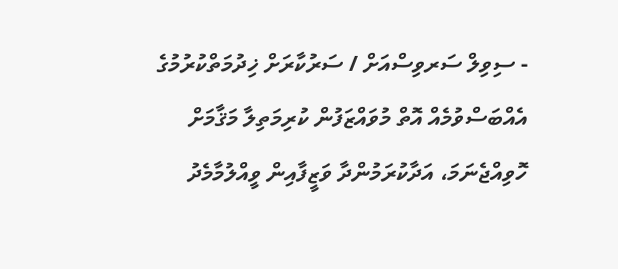- ސިވިލް ސަރވިސްއަށް / ސަރުކާރަށް ޚިދުމަތްކުރުމުގެ އެއްބަސްވުމެއް އޮތް މުވައްޒަފުން ކުރިމަތިލާ މަޤާމަށް ހޮވިއްޖެނަމަ، އަދާކުރަމުންދާ ވަޒީފާއިން ވީއްލުމާމެދު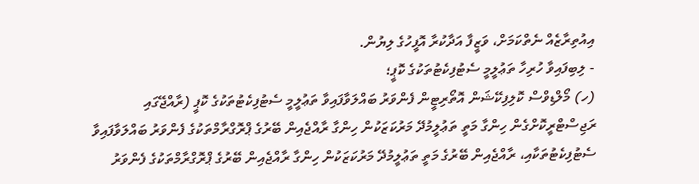އިއުތިރާޒެއް ނެތްކަމަށް، ވަޒީފާ އަދާކުރާ އޮފީހުގެ ލިޔުން.
- ލިބިފައިވާ ހުރިހާ ތަޢުލީމީ ސެޓުފިކެޓުތަކުގެ ކޮޕީ؛
(ހ) މޯލްޑިވްސް ކޮލިފިކޭޝަން އޮތޯރިޓީން ފެންވަރު ބައްލަވާފައިވާ ތަޢުލީމީ ސެޓުފިކެޓުތަކުގެ ކޮޕީ (ރާއްޖޭގައި ރަޖިސްޓްރީކޮށްގެން ހިންގާ މަތީ ތަޢުލީމުދޭ މަރުކަޒަކުން ހިންގާ ރާއްޖެއިން ބޭރުގެ ޕްރޮގްރާމްތަކުގެ ފެންވަރު ބައްލަވާފައިވާ ސެޓުފިކެޓުތަކާއި، ރާއްޖެއިން ބޭރުގެ މަތީ ތަޢުލީމުދޭ މަރުކަޒަކުން ހިންގާ ރާއްޖެއިން ބޭރުގެ ޕްރޮގްރާމްތަކުގެ ފެންވަރު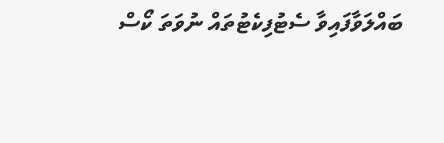ބައްލަވާފައިވާ ސެޓުފިކެޓުތައް ނުވަތަ ކޯސް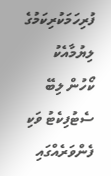ފުރިހަމަކުރިކަމުގެ ލިޔުމާއެކު ކޯހުން ލިބޭ ސެޓުފިކެޓު ވަކި ފެންވަރެއްގައި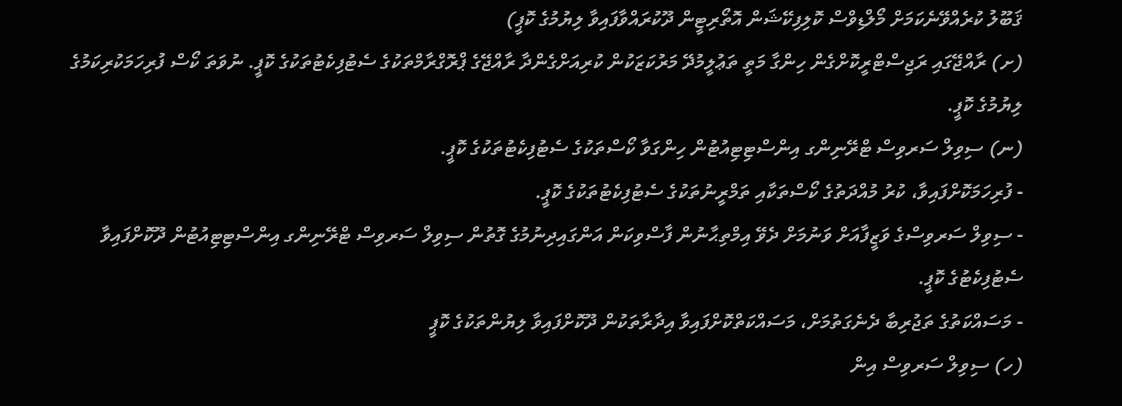ޤަބޫލު ކުރެއްވޭނެކަމަށް މޯލްޑިވްސް ކޮލިފިކޭޝަން އޮތޯރިޓީން ދޫކުރައްވާފައިވާ ލިޔުމުގެ ކޮޕީ)
(ށ) ރާއްޖޭގައި ރަޖިސްޓްރީކޮށްގެން ހިންގާ މަތީ ތަޢުލީމުދޭ މަރުކަޒަކުން ކުރިއަށްގެންދާ ރާއްޖޭގެ ޕްރޮގްރާމްތަކުގެ ސެޓުފިކެޓުތަކުގެ ކޮޕީ. ނުވަތަ ކޯސް ފުރިހަމަކުރިކަމުގެ ލިޔުމުގެ ކޮޕީ.
(ނ) ސިވިލް ސަރވިސް ޓްރޭނިންގ އިންސްޓިޓިއުޓުން ހިންގަވާ ކޯސްތަކުގެ ސެޓުފިކެޓުތަކުގެ ކޮޕީ.
- ފުރިހަމަކޮށްފައިވާ، ކުރު މުއްދަތުގެ ކޯސްތަކާއި ތަމްރީނުތަކުގެ ސެޓުފިކެޓުތަކުގެ ކޮޕީ.
- ސިވިލް ސަރވިސްގެ ވަޒީފާއަށް ވަނުމަށް ދެވޭ އިމްތިޙާނުން ފާސްވިކަން އަންގައިދިނުމުގެ ގޮތުން ސިވިލް ސަރވިސް ޓްރޭނިންގ އިންސްޓިޓިއުޓުން ދޫކޮށްފައިވާ ސެޓުފިކެޓުގެ ކޮޕީ.
- މަސައްކަތުގެ ތަޖުރިބާ ދެނެގަތުމަށް، މަސައްކަތްކޮށްފައިވާ އިދާރާތަކުން ދޫކޮށްފައިވާ ލިޔުންތަކުގެ ކޮޕީ
(ހ) ސިވިލް ސަރވިސް އިން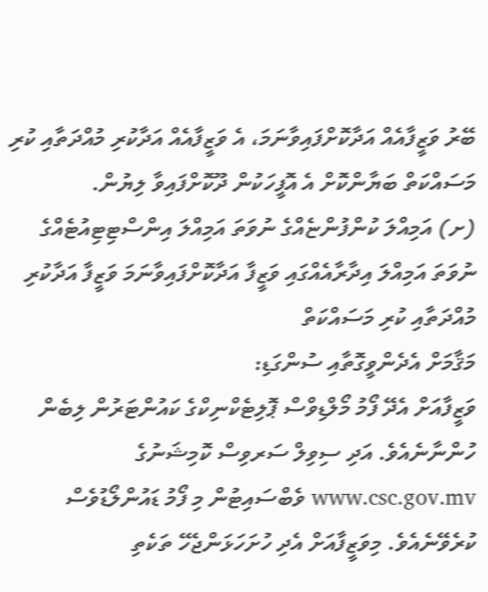ބޭރު ވަޒީފާއެއް އަދާކޮށްފައިވާނަމަ، އެ ވަޒީފާއެއް އަދާކުރި މުއްދަތާއި ކުރި މަސައްކަތް ބަޔާންކޮށް އެ އޮފީހަކުން ދޫކޮށްފައިވާ ލިޔުން.
(ށ) އަމިއްލަ ކުންފުންޏެއްގެ ނުވަތަ އަމިއްލަ އިންސްޓިޓިއުޓެއްގެ ނުވަތަ އަމިއްލަ އިދާރާއެއްގައި ވަޒީފާ އަދާކޮށްފައިވާނަމަ ވަޒީފާ އަދާކުރި މުއްދަތާއި ކުރި މަސައްކަތް
މަޤާމަށް އެދެންވީގޮތާއި ސުންގަޑި:
ވަޒީފާއަށް އެދޭ ފޯމު މޯލްޑިވްސް ޕޮލިޓެކްނިކްގެ ކައުންޓަރުން ލިބެން ހުންނާނެއެވެ. އަދި ސިވިލް ސަރވިސް ކޮމިޝަނުގެ www.csc.gov.mv ވެބްސައިޓުން މި ފޯމު ޑައުންލޯޑުވެސް ކުރެވޭނެއެވެ. މިވަޒީފާއަށް އެދި ހުށަހަޅަންޖެހޭ ތަކެތި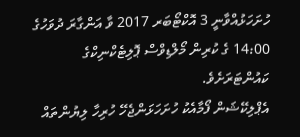ހުށަހަޅުއްވާނީ 3 އޮކްޓޯބަރ 2017 ވާ އަންގާރަ ދުވަހުގެ 14:00 ގެ ކުރިން މޯލްޑިވްސް ޕޮލިޓެކްނިކްގެ ކައުންޓަރަށެވެ.
އެޕްލިކޭޝަން ފޯމާއެކު ހުށަހަޅަންޖެހޭ ހުރިހާ ލިޔުންތައް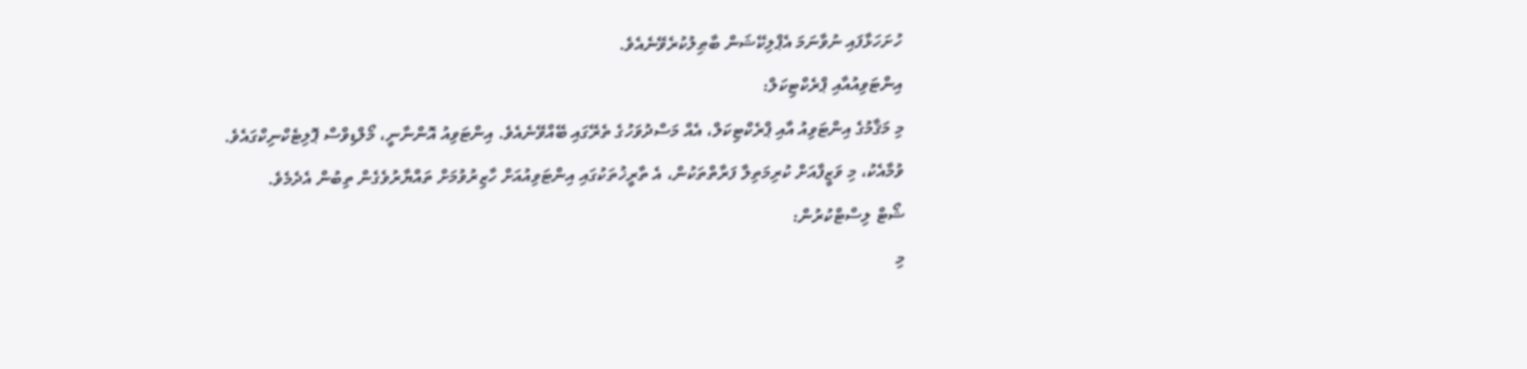ހުށަހަޅާފައި ނުވާނަމަ އެޕްލިކޭޝަން ބާޠިލުކުރެވޭނެއެވެ.
އިންޓަވިއުއާއި ޕްރެކްޓިކަލް:
މި މަޤާމުގެ އިންޓަވިއު އާއި ޕްރެކްޓިކަލް، އެއް މަސްދުވަހުގެ ތެރޭގައި ބޭއްވޭނެއެވެ. އިންޓަވިއު އޮންނާނީ، މޯލްޑިވްސް ޕޮލިޓެކްނިކްގައެވެ.
ވުމާއެކު، މި ވަޒީފާއަށް ކުރިމަތިލާ ފަރާތްތަކުން، އެ ތާރީޚުތަކުގައި އިންޓަވިއުއަށް ހާޒިރުވުމަށް ތައްޔާރުވެގެން ތިބުން އެދެމެވެ.
ޝޯޓް ލިސްޓްކުރުން:
މި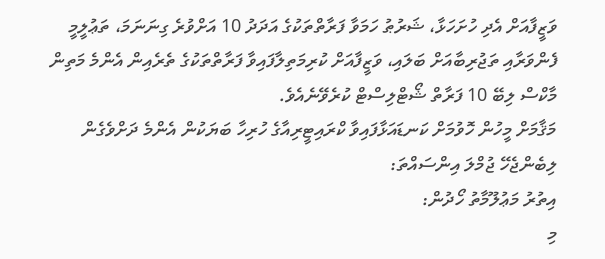ވަޒީފާއަށް އެދި ހުށަހަޅާ، ޝަރުޠު ހަމަވާ ފަރާތްތަކުގެ އަދަދު 10 އަށްވުރެ ގިނަނަމަ، ތަޢުލީމީ ފެންވަރާއި ތަޖުރިބާއަށް ބަލައި، ވަޒީފާއަށް ކުރިމަތިލާފައިވާ ފަރާތްތަކުގެ ތެރެއިން އެންމެ މަތިން މާކްސް ލިބޭ 10 ފަރާތް ޝޯޓްލިސްޓް ކުރެވޭނެއެވެ.
މަޤާމަށް މީހުން ހޮވުމަށް ކަނޑައަޅާފައިވާ ކްރައިޓީރިއާގެ ހުރިހާ ބަޔަކުން އެންމެ ދަށްވެގެން ލިބެންޖެހޭ ޖުމްލަ އިންސައްތަ:
އިތުރު މަޢުލޫމާތު ހޯދުން:
މި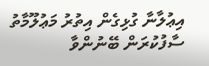އިޢުލާނާ ގުޅިގެން އިތުރު މަޢުލޫމާތު ސާފުކުރަން ބޭނުންވާ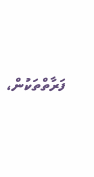ފަރާތްތަކުން،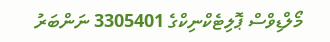މޯލްޑިވްސް ޕޮލިޓެކްނިކްގެ 3305401 ނަންބަރު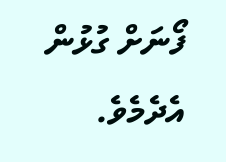ފޯނަށް ގުޅުން އެދެމެވެ.